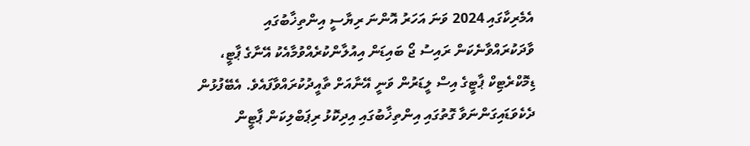އެމެރިކާގައި 2024 ވަނަ އަހަރު އޮންނަ ރިޔާސީ އިންތިޚާބުގައި ވާދަކުރައްވާނެކަން ރައިސު ޖޯ ބައިޑަން އިއުލާންކުރެއްވުމާއެކު އޭނާގެ ޕާޓީ، ޑިމޮކްރެޓިކް ޕާޓީގެ އިސް ލީޑަރުން ވަނީ އޭނާއަށް ތާއީދުކުރައްވާފައެވެ. އެބޭފުޅުން ދެކެވަޑައިގަންނަވާ ގޮތުގައި އިންތިޚާބުގައި އިދިކޮޅު ރިޕަބްލިކަން ޕާޓީން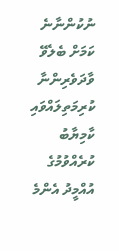ނުކުންނާނެ ކަމަށް ބެލެވޭ ވާދަވެރިންނާ ކުރިމަތިލައްވައި ކާމިޔާބު ކުރެއްވުމުގެ އުއްމީދު އެންމެ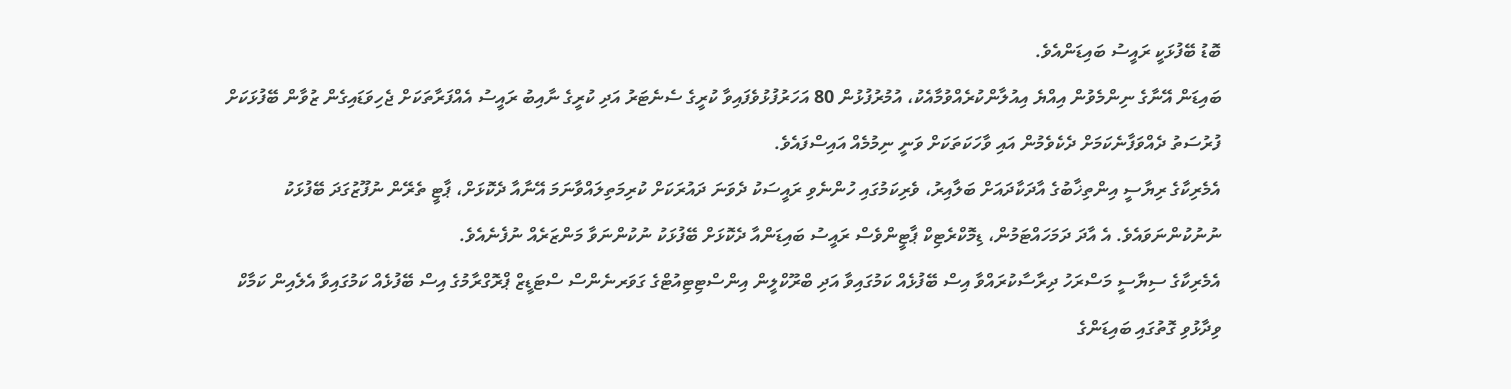ބޮޑު ބޭފުޅަކީ ރައީސު ބައިޑަންއެވެ.
ބައިޑަން އޭނާގެ ނިންމެވުން އިއްޔެ އިއުލާންކުރެއްވުމާއެކު، އުމުރުފުޅުން 80 އަހަރުފުޅުވެފައިވާ ކުރީގެ ސެނެޓަރު އަދި ކުރީގެ ނާއިބު ރައީސު އެއްފަރާތަކަށް ޖެހިވަޑައިގެން ޒުވާން ބޭފުޅަކަށް ފުރުސަތު ދެއްވަފާނެކަމަށް ދެކެވެމުން އައި ވާހަކަތަކަށް ވަނީ ނިމުމެއް އައިސްފައެވެ.
އެމެރިކާގެ ރިޔާސީ އިންތިޚާބުގެ އާދަކާދައަށް ބަލާއިރު، ވެރިކަމުގައި ހުންނެވި ރައީސަކު ދެވަނަ ދައުރަކަށް ކުރިމަތިލައްވާނަމަ އޭނާއާ ދެކޮޅަށް، ޕާޓީ ތެރޭން ނުފޫޒުގަދަ ބޭފުޅަކު ނުނުކުންނަވައެވެ. އެ އާދަ ދަމަހައްޓަމުން، ޑިމޮކްރެޓިކް ޕާޓީންވެސް ރައީސު ބައިޑަންއާ ދެކޮޅަށް ބޭފުޅަކު ނުކުންނަވާ މަންޒަރެއް ނުފެނެއެވެ.
އެމެރިކާގެ ސިޔާސީ މަސްރަހު ދިރާސާކުރައްވާ އިސް ބޭފުޅެއް ކަމުގައިވާ އަދި ބްރޫކްލީން އިންސްޓިޓިއުޓްގެ ގަވަރނެންސް ސްޓަޑީޒް ޕްރޮގްރާމުގެ އިސް ބޭފުޅެއް ކަމުގައިވާ އެލެއިން ކަމާކް ވިދާޅުވި ގޮތުގައި ބައިޑަންގެ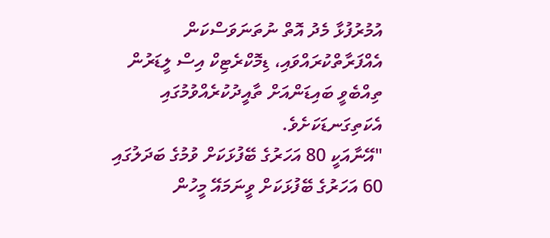އުމުރުފުޅާ މެދު އޮތް ނުތަނަވަސްކަން އެއްފަރާތްކުރައްވައި، ޑިމޮކްރެޓިކް އިސް ލީޑަރުން ތިއްބެވީ ބައިޑަންއަށް ތާއީދުކުރެއްވުމުގައި އެކަތިގަނޑަކަށެވެ.
"އޭނާއަކީ 80 އަހަރުގެ ބޭފުޅަކަށް ވުމުގެ ބަދަލުގައި 60 އަހަރުގެ ބޭފުޅަކަށް ވީނަމައޭ މީހުން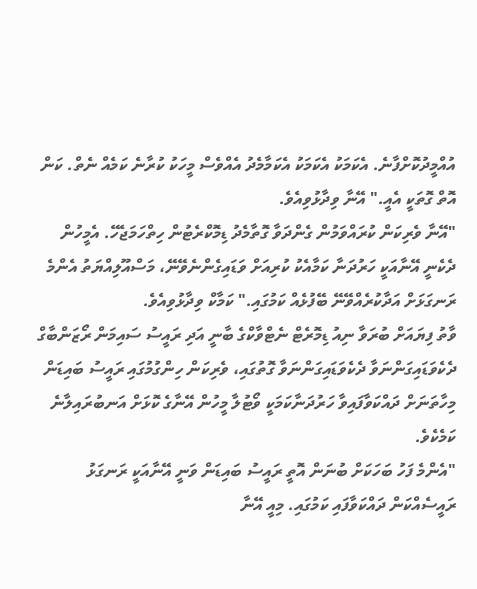އުއްމީދުކޮށްފާނެ. އެކަމަކު އެކަމަކު އެކަމާމެދު އެއްވެސް މީހަކު ކުރާނެ ކަމެއް ނެތް. ކަން އޮތް ގޮތަކީ އެއީ." އޭނާ ވިދާޅުވިއެވެ.
"އޭނާ ވެރިކަން ކުރައްވަމުން ގެންދަވާ ގޮތާމެދު ޑިމޮކްރެޓުން ހިތްހަމަޖެހޭ. އެމީހުން ދެކެނީ އޭނާއަކީ ހަރުދަނާ ކަމާއެކު ކުރިއަށް ވަޑައިގެންނެވޭނޭ، މަސްއޫލިއްޔަތު އެންމެ ރަނގަޅަށް އަދާކުރެއްވޭނޭ ބޭފުޅެއް ކަމުގައި." ކަމާކް ވިދާޅުވިއެވެ.
ވާތު ފިޔައަށް ބުރަވާ ނިއު ޑިމޮރެޓް ނެޓްވާކްގެ ބާނީ އަދި ރައީސު ސައިމަން ރޯޒަންބާގް ދެކެވަޑައިގަންނަވާ ދެކެވަޑައިގަންނަވާ ގޮތުގައި، ވެރިކަން ހިންގުމުގައި ރައީސު ބައިޑަން މިހާތަނަށް ދައްކަވާފައިވާ ހަރުދަނާކަމަކީ ވޯޓުލާ މީހުން އޭނާގެ ކޮޅަށް އަނބުރައިލާނެ ކަމެކެވެ.
"އެންމެ ފަހު ބަހަކަށް ބުނަން އޮތީ ރައީސު ބައިޑަން ވަނީ އޭނާއަކީ ރަނގަޅު ރައީސެއްކަން ދައްކަވާފައި ކަމުގައި. މިއީ އޭނާ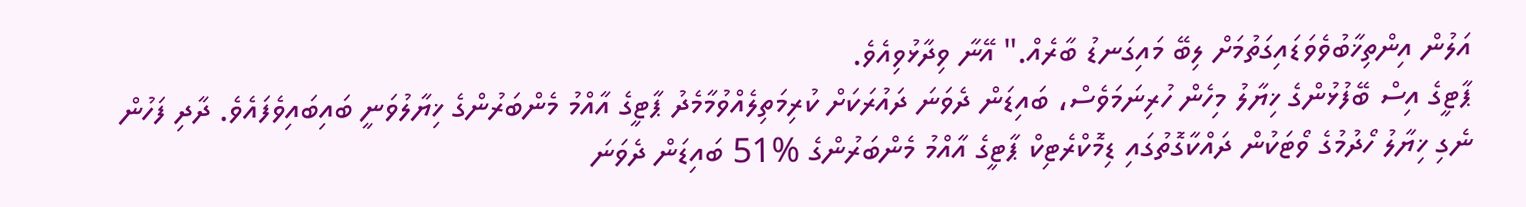އަލުން އިންތިޚާބުވެވަޑައިގަތުމަށް ލިބޭ މައިގަނޑު ބާރެއް." އޭނާ ވިދާޅުވިއެވެ.
ޕާޓީގެ އިސް ބޭފުޅުންގެ ޚިޔާލު މިހެން ހުރިނަމަވެސް، ބައިޑަން ދެވަނަ ދައުރަކަށް ކުރިމަތިލެއްވުމާމެދު ޕާޓީގެ އާއްމު މެންބަރުންގެ ޚިޔާލުވަނީ ބައިބައިވެފައެވެ. ދާދި ފަހުން ނެގި ޚިޔާލު ހޯދުމުގެ ވޯޓަކުން ދައްކާގޮތުގައި ޑިމޮކްރެޓިކް ޕާޓީގެ އާއްމު މެންބަރުންގެ %51 ބައިޑަން ދެވަނަ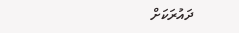ދައުރަކަށް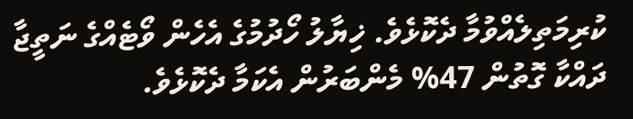ކުރިމަތިލެއްވުމާ ދެކޮޅެވެ. ޚިޔާލު ހޯދުމުގެ އެހެން ވޯޓެއްގެ ނަތީޖާ ދައްކާ ގޮތުން 47% މެންބަރުން އެކަމާ ދެކޮޅެވެ.